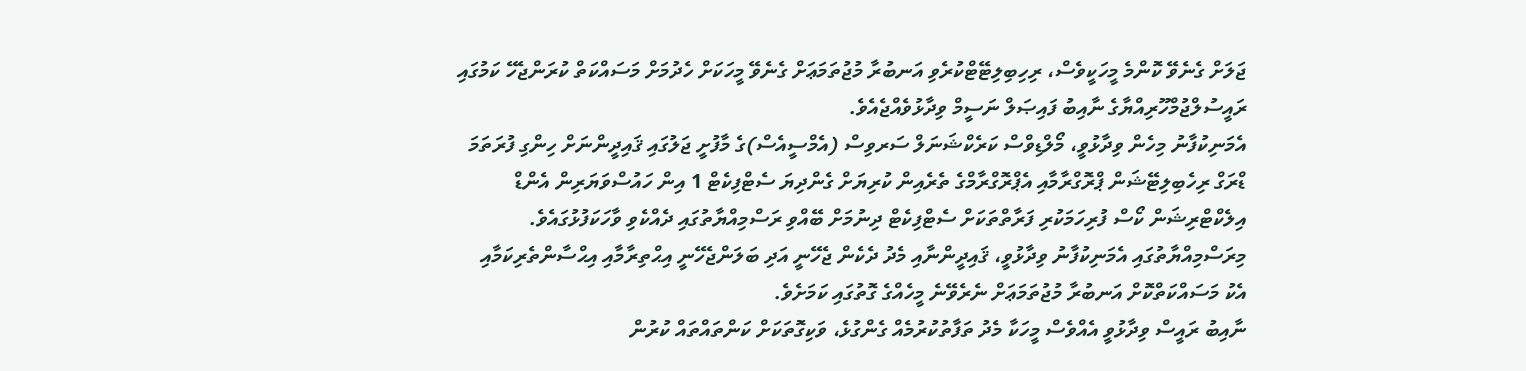ޖަލަށް ގެނެވޭ ކޮންމެ މީހަކީވެސް، ރިހިބިލިޓޭޓްކުރެވި އަނބުރާ މުޖުތަމަޢަށް ގެނެވޭ މީހަކަށް ހެދުމަށް މަސައްކަތް ކުރަންޖެހޭ ކަމުގައި ރައީސުލްޖުމްހޫރިއްޔާގެ ނާއިބު ފައިޞަލް ނަސީމް ވިދާޅުވެއްޖެއެވެ.
އެމަނިކުފާނު މިހެން ވިދާޅުވީ، މޯލްޑިވްސް ކަރެކްޝަނަލް ސަރވިސް (އެމްސީއެސް)ގެ މާފުށީ ޖަލުގައި ޤައިދީންނަށް ހިންގި ފުރަތަމަ ޑްރަގް ރިހެބިލިޓޭޝަން ޕްރޮގްރާމާއި އެޕްރޮގްރާމްގެ ތެރެއިން ކުރިޔަށް ގެންދިޔަ ސެޓްފިކެޓް 1 އިން ހައުސްވަޔަރިން އެންޑް އިލެކްޓްރިޝަން ކޯސް ފުރިހަމަކުރި ފަރާތްތަކަށް ސެޓްފިކެޓް ދިނުމަށް ބޭއްވި ރަސްމިއްޔާތުގައި ދެއްކެވި ވާހަކަފުޅުގައެވެ.
މިރަސްމިއްޔާތުގައި އެމަނިކުފާނު ވިދާޅުވީ، ޤައިދީންނާއި މެދު ދެކެން ޖެހޭނީ އަދި ބަލަންޖެހޭނީ އިޙްތިރާމާއި އިޙްސާންތެރިކަމާއި އެކު މަސައްކަތްކޮށް އަނބުރާ މުޖުތަމަޢަށް ނެރެވޭނެ މީހެއްގެ ގޮތުގައި ކަމަށެވެ.
ނާއިބު ރައީސް ވިދާޅުވީ އެއްވެސް މީހަކާ މެދު ތަފާތުކުރުމެއް ގެންގުޅެ، ވަކިގޮތަކަށް ކަންތައްތައް ކުރުން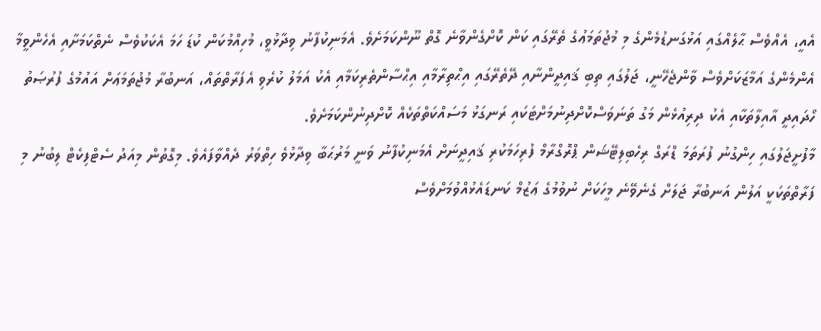އެއީ، އެއްވެސް ޙާލެއްގައި އަޅުގަނޑުމެންގެ މި މުޖުތަމަޢުގެ ތެރޭގައި ކަން ކޮށްގެންވާނެ ގޮތް ނޫންކަމަށެވެ. އެމަނިކުފާނު ވިދާޅުވީ، މުހިއްމުކަން ކުޑަ ހަމަ އެކަކުވެސް ނެތްކަމަށާއި އެހެންވީމާ އެންމެންގެ އަމާޒަކަށްވެސް ވާންޖެހޭނީ، ޖަލުގައި ތިބި ޤައިދީންނާއި ދޭތެރޭގައި އިޙްތިރާމާއި އިޙްސާންތެރިކަމާއި އެކު އަމަލު ކުރެވި އެފަރާތްތައް، އަނބުރާ މުޖުތަމަޢަށް އައުމުގެ ފުރުޞަތު ހޯދައިދީ އާއިލާތަކާއި އެކު ދިރިއުޅެން މަގު ތަނަވަސްކޮށްދިނުމަށްޓަކައި ރަނގަޅު މަސައްކަތްތަކެއް ކޮށްދިނުންކަމަށެވެ.
މާފުށީޖަލުގައި ހިންގުނު ފުރަތަމަ ޑްރަގް ރިހެބިލިޓޭޝަން ޕްރޮގްރާމް ފުރިހަމަކުރި ޤައިދީނަށް އެމަނިކުފާނު ވަނީ މަރުޙަބާ ވިދާޅުވެ ހިތްވަރު ދެއްވާފައެވެ. މިގޮތުން މިއަދު ސެޓްފިކެޓް ލިބުނު މި ފަރާތްތަކަކީ އަލުން އަނބުރާ ޖަލަށް ގެނެވޭނެ މީހަކަށް ނުވުމުގެ ޢަޒުމް ކަނޑައެޅުއްވުމަށްވެސް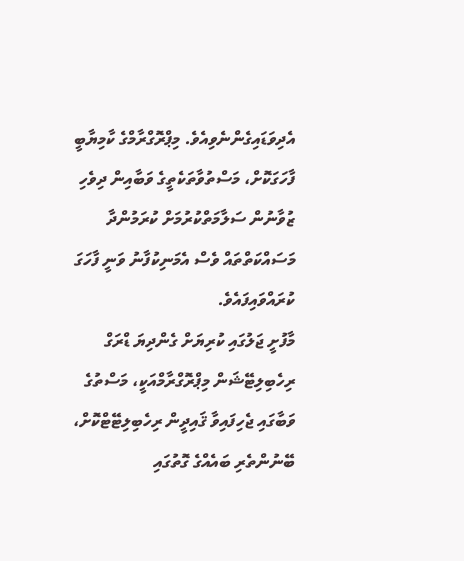އެދިވަޑައިގެންނެވިއެވެ. މިޕްރޮގްރާމްގެ ކާމިޔާބީ ފާހަގަކޮށް، މަސްތުވާތަކެތީގެ ވަބާއިން ދިވެހި ޒުވާނުން ސަލާމަތްކުރުމަށް ކުރަމުންދާ މަސައްކަތްތައް ވެސް އެމަނިކުފާނު ވަނީ ފާހަގަ ކުރައްވައިފައެވެ.
މާފުށީ ޖަލުގައި ކުރިޔަށް ގެންދިޔަ ޑްރަގް ރިހެބިލިޓޭޝަން މިޕްރޮގްރާމްއަކީ، މަސްތުގެ ވަބާގައި ޖެހިފައިވާ ޤައިދީން ރިހެބިލިޓޭޓްކޮށް، ބޭނުންތެރި ބައެއްގެ ގޮތުގައި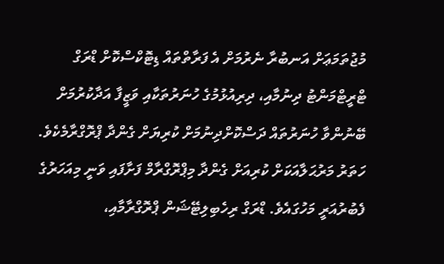މުޖުތަމަޢަށް އަނބުރާ ނެރުމަށް އެ ފަރާތްތައް ޑިޓޮކްސްކޮށް ޑްރަގް ޓްރީޓްމަންޓު ދިނުމާއި، ދިރިއުޅުމުގެ ހުނަރުތަކާއި ވަޒީފާ އަދާކުރުމަށް ބޭނުންވާ ހުނަރުތައް ދަސްކޮށްދިނުމަށް ކުރިޔަށް ގެންދާ ޕްރޮގްރާމެކެވެ. ހަތަރު މަރުޙަލާއަކަށް ކުރިއަށް ގެންދާ މިޕްރޮގްރާމް ފަށާފައި ވަނީ މިއަހަރުގެ ފެބުރުއަރީ މަހުގައެވެ. ޑްރަގް ރިހެބިލިޓޭޝަން ޕްރޮގްރާމާއި،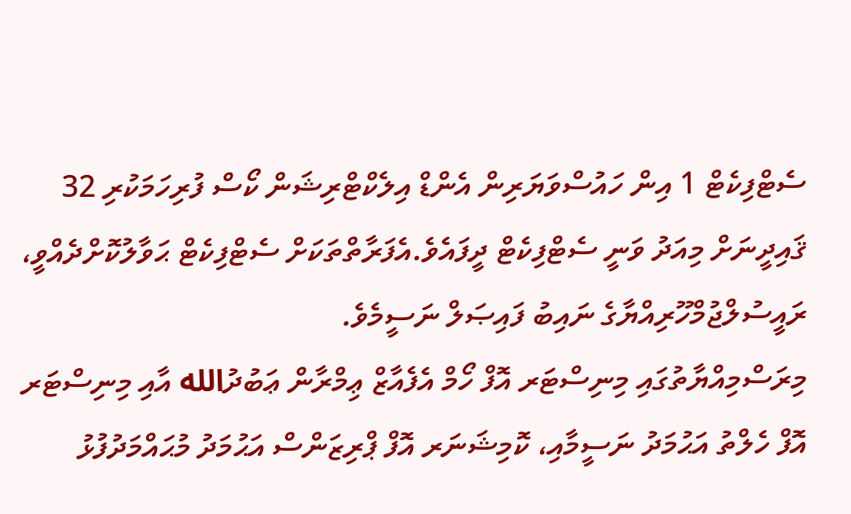ސެޓްފިކެޓް 1 އިން ހައުސްވަޔަރިން އެންޑް އިލެކްޓްރިޝަން ކޯސް ފުރިހަމަކުރި 32 ޤައިދީނަށް މިއަދު ވަނީ ސެޓްފިކެޓް ދީފައެވެ.އެފަރާތްތަކަށް ސެޓްފިކެޓް ޙަވާލުކޮށްދެއްވީ، ރައީސުލްޖުމްހޫރިއްޔާގެ ނައިބު ފައިޞަލް ނަސީމެވެ.
މިރަސްމިއްޔާތުގައި މިނިސްޓަރ އޮފް ހޯމް އެފެއާޒް ޢިމްރާން ޢަބުދުالله އާއި މިނިސްޓަރ އޮފް ހެލްތު އަޙުމަދު ނަސީމާއި، ކޮމިޝަނަރ އޮފް ޕްރިޒަންސް އަޙުމަދު މުޙައްމަދުފުޅު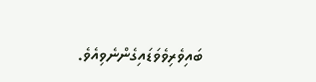ބައިވެރިވެވަޑައިގެންނެވިއެވެ.